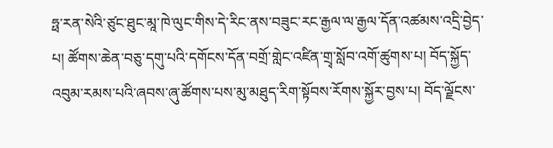ཧྥ་རན་སེའི་ཙུང་ཐུང་མཱ་ཁེ་ལུང་གིས་དེ་རིང་ནས་བཟུང་རང་རྒྱལ་ལ་རྒྱལ་དོན་འཚམས་འདྲི་བྱེད་པ། ཚོགས་ཆེན་བཅུ་དགུ་པའི་དགོངས་དོན་བགྲོ་གླེང་འཛིན་གྲྭ་སློབ་འགོ་ཚུགས་པ། བོད་སྐྱོད་འབུམ་རམས་པའི་ཞབས་ཞུ་ཚོགས་པས་མུ་མཐུད་རིག་སྟོབས་རོགས་སྐྱོར་བྱས་པ། བོད་ལྗོངས་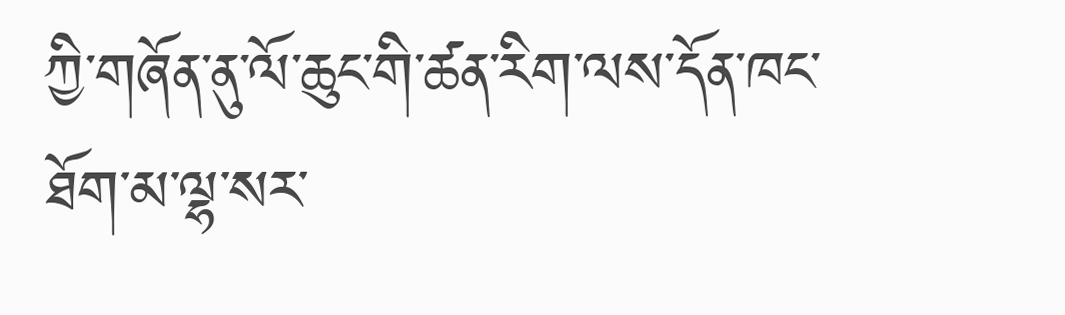ཀྱི་གཞོན་ནུ་ལོ་ཆུང་གི་ཚན་རིག་ལས་དོན་ཁང་ཐོག་མ་ལྷ་སར་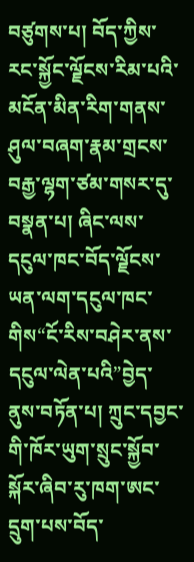བཙུགས་པ། བོད་ཀྱིས་རང་སྐྱོང་ལྗོངས་རིམ་པའི་མངོན་མིན་རིག་གནས་ཤུལ་བཞག་རྣམ་གྲངས་བརྒྱ་ལྷག་ཙམ་གསར་དུ་བསྣན་པ། ཞིང་ལས་དངུལ་ཁང་བོད་ལྗོངས་ཡན་ལག་དངུལ་ཁང་གིས“ངོ་རིས་བཤེར་ནས་དངུལ་ལེན་པའི”བྱེད་ནུས་བཏོན་པ། ཀྲུང་དབྱང་གི་ཁོར་ཡུག་སྲུང་སྐྱོབ་སྐོར་ཞིབ་རུ་ཁག་ཨང་དྲུག་པས་བོད་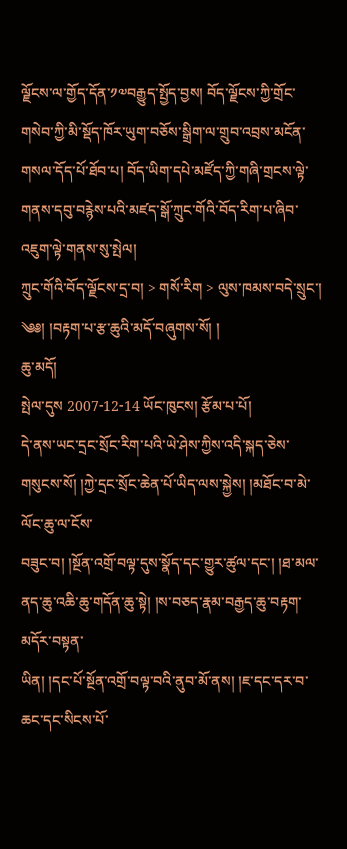ལྗོངས་ལ་གྱོད་དོན་༡༧བརྒྱུད་སྤྱོད་བྱས། བོད་ལྗོངས་ཀྱི་གྲོང་གསེབ་ཀྱི་མི་སྡོད་ཁོར་ཡུག་བཅོས་སྒྲིག་ལ་གྲུབ་འབྲས་མངོན་གསལ་དོད་པོ་ཐོབ་པ། བོད་ཡིག་དཔེ་མཛོད་ཀྱི་གཞི་གྲངས་ལྟེ་གནས་དབུ་བརྙེས་པའི་མཛད་སྒོ་ཀྲུང་གོའི་བོད་རིག་པ་ཞིབ་འཇུག་ལྟེ་གནས་སུ་སྤེལ།
ཀྲུང་གོའི་བོད་ལྗོངས་དྲ་བ། > གསོ་རིག > ལུས་ཁམས་བདེ་སྲུང་།
༄༅། །བརྟག་པ་རྩ་ཆུའི་མདོ་བཞུགས་སོ། །
ཆུ་མདོ།
སྤེལ་དུས 2007-12-14 ཡོང་ཁུངས། རྩོམ་པ་པོ།
དེ་ནས་ཡང་དྲང་སྲོང་རིག་པའི་ཡེ་ཤེས་ཀྱིས་འདི་སྐད་ཅེས་གསུངས་སོ། །ཀྱེ་དྲང་སྲོང་ཆེན་པོ་ཡིད་ལས་སྐྱེས། །མཐོང་བ་མེ་ལོང་ཆུ་ལ་ངོས་
བཟུང་བ། །སྔོན་འགྲོ་བལྟ་དུས་སྣོད་དང་གྱུར་ཚུལ་དང་། །ཐ་མལ་ནད་ཆུ་འཆི་ཆུ་གདོན་ཆུ་སྟེ། །ས་བཅད་རྣམ་བརྒྱད་ཆུ་བརྟག་མདོར་བསྟན་
ཡིན། །དང་པོ་སྔོན་འགྲོ་བལྟ་བའི་ནུབ་མོ་ནས། །ཇ་དང་དར་བ་ཆང་དང་སིངས་པོ་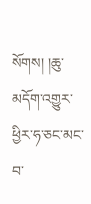སོགས། །ཆུ་མདོག་འགྱུར་ཕྱིར་ཧ་ཅང་མང་བ་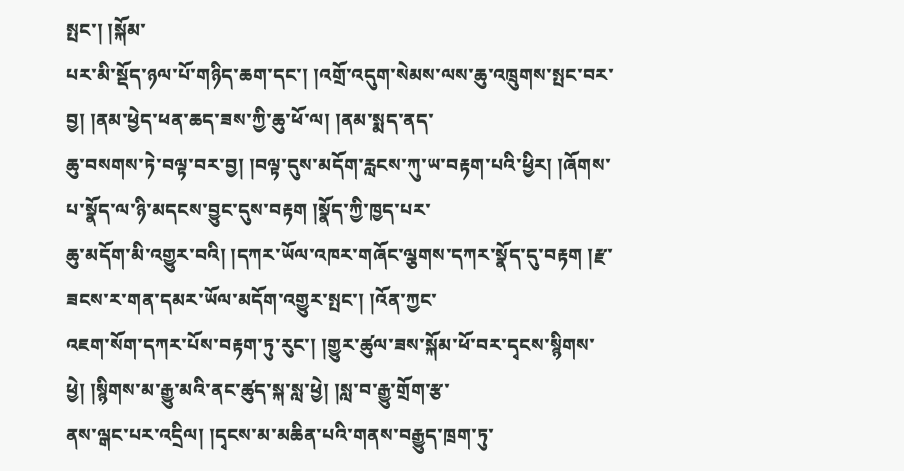སྤང་། །སྐོམ་
པར་མི་སྡོད་ཉལ་པོ་གཉིད་ཆག་དང་། །འགྲོ་འདུག་སེམས་ལས་ཆུ་འཁྲུགས་སྤང་བར་བྱ། །ནམ་ཕྱེད་ཕན་ཆད་ཟས་ཀྱི་ཆུ་ཕོ་ལ། །ནམ་སྨད་ནད་
ཆུ་བསགས་ཏེ་བལྟ་བར་བྱ། །བལྟ་དུས་མདོག་རླངས་ཀུ་ཡ་བརྟག་པའི་ཕྱིར། །ཞོགས་པ་སྣོད་ལ་ཉི་མདངས་བྱུང་དུས་བརྟག །སྣོད་ཀྱི་ཁྱད་པར་
ཆུ་མདོག་མི་འགྱུར་བའི། །དཀར་ཡོལ་འཁར་གཞོང་ལྕགས་དཀར་སྣོད་དུ་བརྟག །རྫ་ཟངས་ར་གན་དམར་ཡོལ་མདོག་འགྱུར་སྤང་། །འོན་ཀྱང་
འཇག་སོག་དཀར་པོས་བརྟག་ཏུ་རུང་། །གྱུར་ཚུལ་ཟས་སྐོམ་ཕོ་བར་དྭངས་སྙིགས་ཕྱེ། །སྙིགས་མ་རྒྱུ་མའི་ནང་ཚུད་སྐ་སླ་ཕྱེ། །སླ་བ་རྒྱུ་གྲོག་རྩ་
ནས་ལྒང་པར་འདྲིལ། །དྭངས་མ་མཆིན་པའི་གནས་བརྒྱུད་ཁྲག་ཏུ་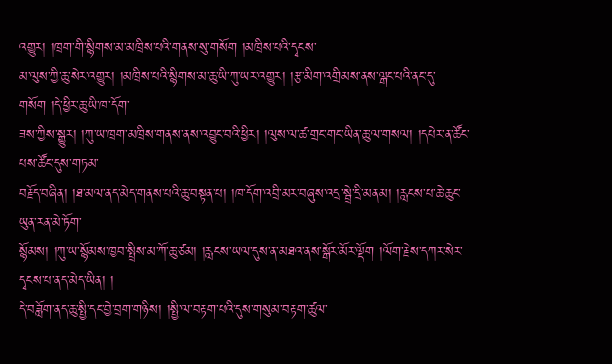འགྱུར། །ཁྲག་གི་སྙིགས་མ་མཁྲིས་པའི་གནས་སུ་གསོག །མཁྲིས་པའི་དྭངས་
མ་ལུས་ཀྱི་ཆུ་སེར་འགྱུར། །མཁྲིས་པའི་སྙིགས་མ་ཆུ་ཡི་ཀུ་ཡར་འགྱུར། །རྩ་མིག་འགྲིམས་ནས་ལྒང་པའི་ནང་དུ་གསོག །དེ་ཕྱིར་ཆུ་ཡི་ཁ་དོག་
ཟས་ཀྱིས་སྒྱུར། །ཀུ་ཡ་ཁྲག་མཁྲིས་གནས་ནས་འབྱུང་བའི་ཕྱིར། །ལུས་ལ་ཚ་གྲང་གང་ཡིན་ཆུ་ལ་གསལ། །དཔེར་ན་ཚོང་པས་ཚོང་དུས་གཏམ་
བརྗོད་བཞིན། །ཐ་མལ་ནད་མེད་གནས་པའི་ཆུ་བསྟན་པ། །ཁ་དོག་འབྲི་མར་བཞུས་འདྲ་སྦྲེ་དྲི་མནམ། །རླངས་པ་ཆེ་ཆུང་ཡུན་རན་མེ་ཏོག་
སྙོམས། །ཀུ་ཡ་སྙོམས་ཁྱབ་སྤྲིས་མ་ཀོ་ཆུ་ཙམ། །རླངས་ཡལ་དུས་ན་མཐའ་ནས་སྒོར་མོར་ལྡོག །ལོག་རྗེས་དཀར་སེར་དྭངས་པ་ནད་མེད་ཡིན། །
དེ་བཟློག་ནད་ཆུ་སྤྱི་དང་བྱེ་བྲག་གཉིས། །སྤྱི་ལ་བརྟག་པའི་དུས་གསུམ་བརྟག་ཚུལ་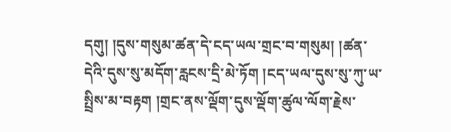དགུ། །དུས་གསུམ་ཚན་དེ་ངད་ཡལ་གྲང་བ་གསུམ། །ཚན་
དེའི་དུས་སུ་མདོག་རླངས་དྲི་མེ་ཏོག །ངད་ཡལ་དུས་སུ་ཀུ་ཡ་སྤྲིས་མ་བརྟག །གྲང་ནས་ལྡོག་དུས་ལྡོག་ཚུལ་ལོག་རྗེས་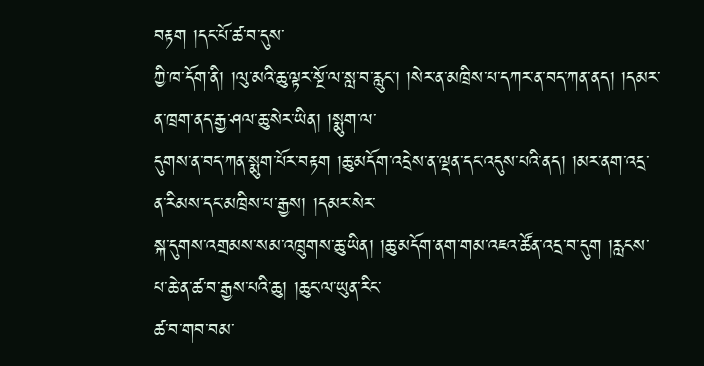བརྟག །དང་པོ་ཚ་བ་དུས་
ཀྱི་ཁ་དོག་ནི། །ལུ་མའི་ཆུ་ལྟར་སྔོ་ལ་སླ་བ་རླུང་། །སེར་ན་མཁྲིས་པ་དཀར་ན་བད་ཀན་ནད། །དམར་ན་ཁྲག་ནད་རྒྱ་ཤལ་ཆུ་སེར་ཡིན། །སྨུག་ལ་
དུགས་ན་བད་ཀན་སྨུག་པོར་བརྟག །ཆུ་མདོག་འདྲེས་ན་ལྡན་དང་འདུས་པའི་ནད། །མར་ནག་འདྲ་ན་རིམས་དང་མཁྲིས་པ་རྒྱས། །དམར་སེར་
སྐ་དུགས་འགྲམས་སམ་འཁྲུགས་ཆུ་ཡིན། །ཆུ་མདོག་ནག་གམ་འཇའ་ཚོན་འདྲ་བ་དུག །རླངས་པ་ཆེ་ན་ཚ་བ་རྒྱས་པའི་ཆུ། །ཆུང་ལ་ཡུན་རིང་
ཚ་བ་གབ་བམ་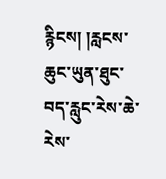རྙིངས། །རླངས་ཆུང་ཡུན་ཐུང་བད་རླུང་རེས་ཆེ་རེས་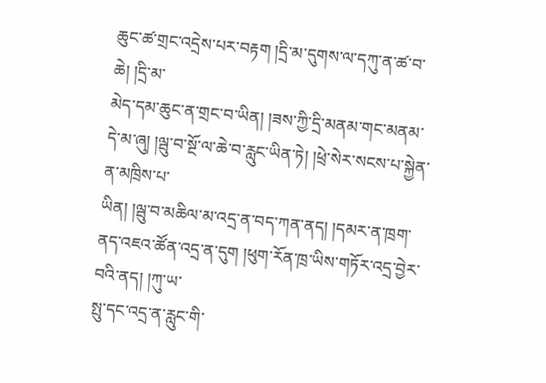ཆུང་ཚ་གྲང་འདྲེས་པར་བརྟག །དྲི་མ་དུགས་ལ་དཀུ་ན་ཚ་བ་ཆེ། །དྲི་མ་
མེད་དམ་ཆུང་ན་གྲང་བ་ཡིན། །ཟས་ཀྱི་དྲི་མནམ་གང་མནམ་དེ་མ་ཞུ། །ལྦུ་བ་སྔོ་ལ་ཆེ་བ་རླུང་ཡིན་ཏེ། །ཕྲེ་སེར་སངས་པ་སྐྱེན་ན་མཁྲིས་པ་
ཡིན། །ལྦུ་བ་མཆིལ་མ་འདྲ་ན་བད་ཀན་ནད། །དམར་ན་ཁྲག་ནད་འཇའ་ཚོན་འདྲ་ན་དུག །ཕུག་རོན་ཁྲ་ཡིས་གཏོར་འདྲ་བྱེར་བའི་ནད། །ཀུ་ཡ་
སྤུ་དང་འདྲ་ན་རླུང་གི་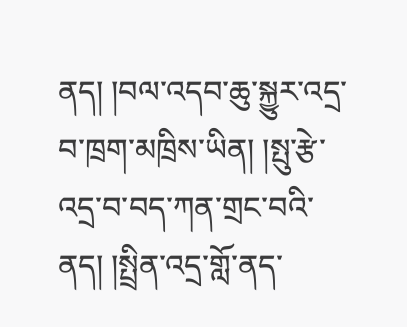ནད། །བལ་འདབ་ཆུ་སྐྱུར་འདྲ་བ་ཁྲག་མཁྲིས་ཡིན། །སྤུ་རྩེ་འདྲ་བ་བད་ཀན་གྲང་བའི་ནད། །སྤྲིན་འདྲ་གློ་ནད་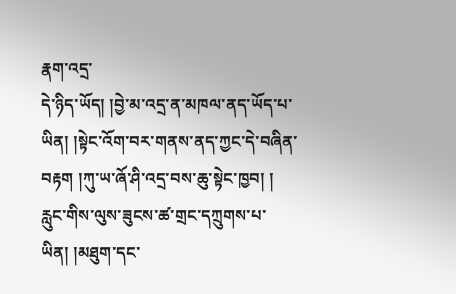རྣག་འདྲ་
དེ་ཉིད་ཡོད། །བྱེ་མ་འདྲ་ན་མཁལ་ནད་ཡོད་པ་ཡིན། །སྟེང་འོག་བར་གནས་ནད་ཀྱང་དེ་བཞིན་བརྟག །ཀུ་ཡ་ཞོ་ཤི་འདྲ་བས་ཆུ་སྟེང་ཁྱབ། །
རླུང་གིས་ལུས་ཟུངས་ཚ་གྲང་དཀྲུགས་པ་ཡིན། །མཐུག་དང་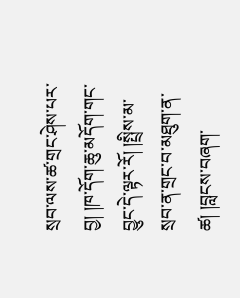སྲབ་ལས་ཚ་གྲང་ཤེས་པར་བྱ། །ཁ་དོག་ཆུ་མདོག་གང་བྱུང་དེ་ལྟར་རོ། །སྤྲིས་མ་
སྲབ་ན་གྲང་བ་མཐུག་ན་ཚ། །བླངས་བཞག་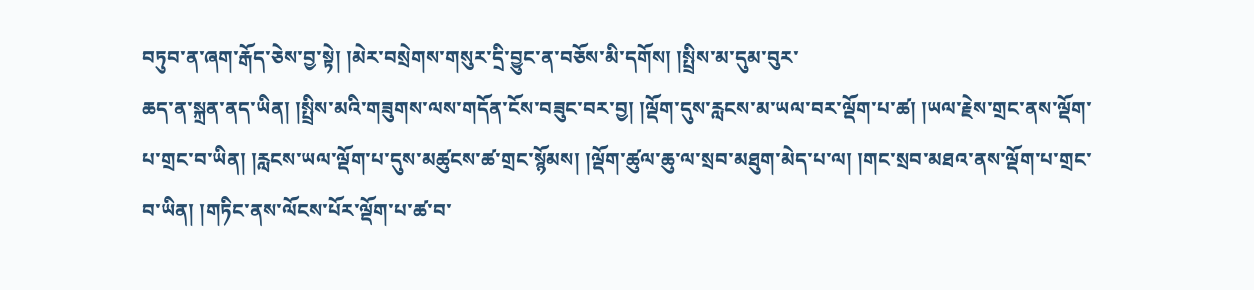བཏུབ་ན་ཞག་རྒོད་ཅེས་བྱ་སྟེ། །མེར་བསྲེགས་གསུར་དྲི་བྱུང་ན་བཅོས་མི་དགོས། །སྤྲིས་མ་དུམ་བུར་
ཆད་ན་སྐྲན་ནད་ཡིན། །སྤྲིས་མའི་གཟུགས་ལས་གདོན་ངོས་བཟུང་བར་བྱ། །ལྡོག་དུས་རླངས་མ་ཡལ་བར་ལྡོག་པ་ཚ། །ཡལ་རྗེས་གྲང་ནས་ལྡོག་
པ་གྲང་བ་ཡིན། །རླངས་ཡལ་ལྡོག་པ་དུས་མཚུངས་ཚ་གྲང་སྙོམས། །ལྡོག་ཚུལ་ཆུ་ལ་སྲབ་མཐུག་མེད་པ་ལ། །གང་སྲབ་མཐའ་ནས་ལྡོག་པ་གྲང་
བ་ཡིན། །གཏིང་ནས་ལོངས་པོར་ལྡོག་པ་ཚ་བ་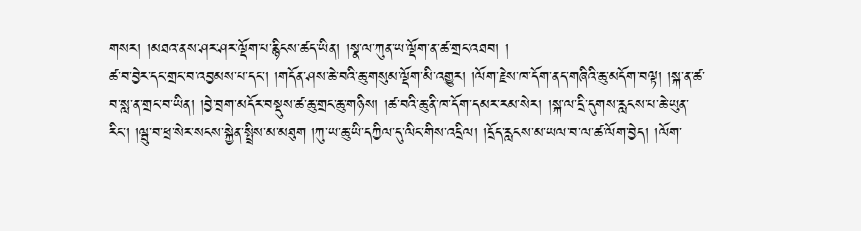གསར། །མཐའ་ནས་ཤར་ཤར་ལྡོག་པ་རྙིངས་ཚད་ཡིན། །སྣ་ལ་ཀུན་ཡ་ལྡོག་ན་ཚ་གྲང་འཐབ། །
ཚ་བ་བྱེར་དང་གྲང་བ་འབྱམས་པ་དང་། །གདོན་ཤས་ཆེ་བའི་ཆུ་གསུམ་ལྡོག་མི་འགྱུར། །ལོག་རྗེས་ཁ་དོག་ནད་གཞིའི་ཆུ་མདོག་བལྟ། །སྐ་ན་ཚ་
བ་སླ་ན་གྲང་བ་ཡིན། །བྱེ་བྲག་མདོར་བསྡུས་ཚ་ཆུ་གྲང་ཆུ་གཉིས། །ཚ་བའི་ཆུ་ནི་ཁ་དོག་དམར་རམ་སེར། །སྐ་ལ་དྲི་དུགས་རླངས་པ་ཆེ་ཡུན་
རིང་། །ལྦུ་བ་ཕྲ་སེར་སངས་སྐྱེན་སྤྲིས་མ་མཐུག །ཀུ་ཡ་ཆུ་ཡི་དཀྱིལ་དུ་ལིང་གིས་འདྲིལ། །དྲོད་རླངས་མ་ཡལ་བ་ལ་ཚ་ལོག་བྱེད། །ལོག་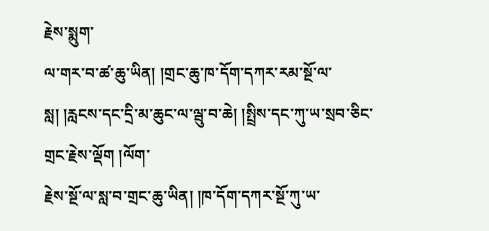རྗེས་སྨུག་
ལ་གར་བ་ཚ་ཆུ་ཡིན། །གྲང་ཆུ་ཁ་དོག་དཀར་རམ་སྔོ་ལ་སླ། །རླངས་དང་དྲི་མ་ཆུང་ལ་ལྦུ་བ་ཆེ། །སྤྲིས་དང་ཀུ་ཡ་སྲབ་ཅིང་གྲང་རྗེས་ལྡོག །ལོག་
རྗེས་སྔོ་ལ་སླ་བ་གྲང་ཆུ་ཡིན། །ཁ་དོག་དཀར་སྔོ་ཀུ་ཡ་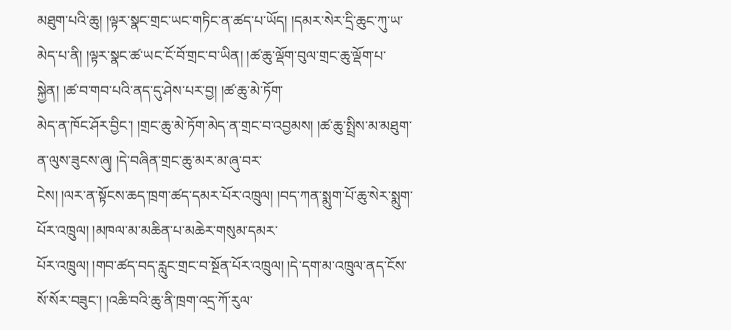མཐུག་པའི་ཆུ། །ལྟར་སྣང་གྲང་ཡང་གཏིང་ན་ཚད་པ་ཡོད། །དམར་སེར་དྲི་ཆུང་ཀུ་ཡ་
མེད་པ་ནི། །ལྟར་སྣང་ཚ་ཡང་ངོ་བོ་གྲང་བ་ཡིན། །ཚ་ཆུ་ལྡོག་བུལ་གྲང་ཆུ་ལྡོག་པ་སྐྱེན། །ཚ་བ་གབ་པའི་ནད་དུ་ཤེས་པར་བྱ། །ཚ་ཆུ་མེ་ཏོག་
མེད་ན་ཁོང་ཤོར་བྱིང་། །གྲང་ཆུ་མེ་ཏོག་མེད་ན་གྲང་བ་འབྱམས། །ཚ་ཆུ་སྤྲིས་མ་མཐུག་ན་ལུས་ཟུངས་ཞུ། །དེ་བཞིན་གྲང་ཆུ་མར་མ་ཞུ་བར་
ངེས། །ལར་ན་སྟོངས་ཆད་ཁྲག་ཚད་དམར་པོར་འཁྲུལ། །བད་ཀན་སྨུག་པོ་ཆུ་སེར་སྨུག་པོར་འཁྲུལ། །མཁལ་མ་མཆིན་པ་མཆེར་གསུམ་དམར་
པོར་འཁྲུལ། །གབ་ཚད་བད་རླུང་གྲང་བ་སྔོན་པོར་འཁྲུལ། །དེ་དག་མ་འཁྲུལ་ནད་ངོས་སོ་སོར་བཟུང་། །འཆི་བའི་ཆུ་ནི་ཁྲག་འདྲ་ཀོ་རུལ་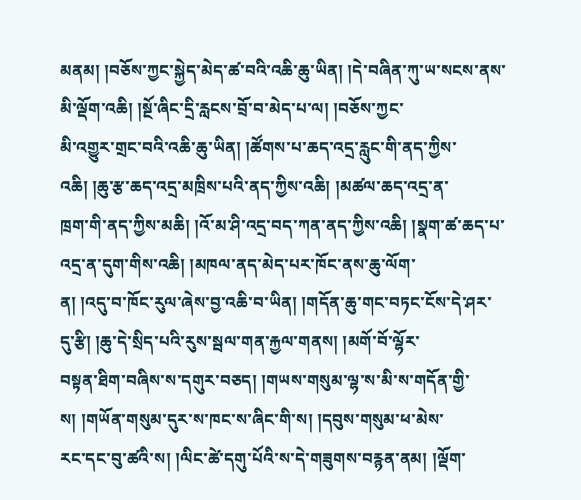མནམ། །བཅོས་ཀྱང་སྐྱེད་མེད་ཚ་བའི་འཆི་ཆུ་ཡིན། །དེ་བཞིན་ཀུ་ཡ་སངས་ནས་མི་ལྡོག་འཆི། །སྔོ་ཞིང་དྲི་རླངས་བྲོ་བ་མེད་པ་ལ། །བཅོས་ཀྱང་
མི་འགྱུར་གྲང་བའི་འཆི་ཆུ་ཡིན། །ཚོགས་པ་ཆད་འདྲ་རླུང་གི་ནད་ཀྱིས་འཆི། །ཆུ་རྩ་ཆད་འདྲ་མཁྲིས་པའི་ནད་ཀྱིས་འཆི། །མཚལ་ཆད་འདྲ་ན་
ཁྲག་གི་ནད་ཀྱིས་མཆི། །འོ་མ་ཤི་འདྲ་བད་ཀན་ནད་ཀྱིས་འཆི། །སྣག་ཚ་ཆད་པ་འདྲ་ན་དུག་གིས་འཆི། །མཁལ་ནད་མེད་པར་ཁོང་ནས་ཆུ་ལོག་
ན། །འདུ་བ་ཁོང་རུལ་ཞེས་བྱ་འཆི་བ་ཡིན། །གདོན་ཆུ་གང་བཏང་ངོས་དེ་ཤར་དུ་རྩི། །ཆུ་དེ་སྲིད་པའི་རུས་སྦལ་གན་རྐྱལ་གནས། །མགོ་བོ་ལྷོར་
བསྟན་ཐིག་བཞིས་ས་དགུར་བཅད། །གཡས་གསུམ་ལྷ་ས་མི་ས་གདོན་གྱི་ས། །གཡོན་གསུམ་དུར་ས་ཁང་ས་ཞིང་གི་ས། །དབུས་གསུམ་ཕ་མེས་
རང་དང་བུ་ཚའི་ས། །ལིང་ཚེ་དགུ་པོའི་ས་དེ་གཟུགས་བརྙན་ནམ། །ལྡོག་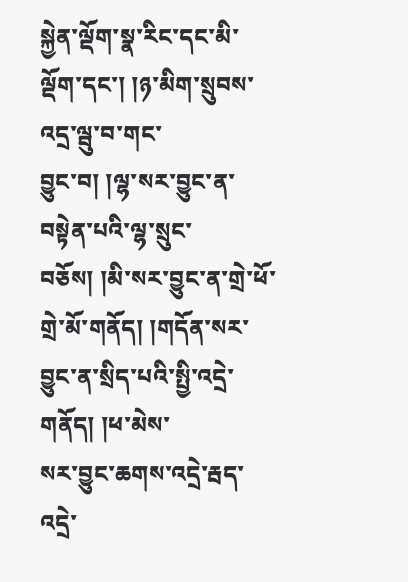སྐྱེན་ལྡོག་སྣ་རིང་དང་མི་ལྡོག་དང་། །ཉ་མིག་སྲུབས་འདྲ་ལྦུ་བ་གང་
བྱུང་བ། །ལྷ་སར་བྱུང་ན་བསྟེན་པའི་ལྷ་སྲུང་བཅོས། །མི་སར་བྱུང་ན་གྲེ་ཕོ་གྲེ་མོ་གནོད། །གདོན་སར་བྱུང་ན་སྲིད་པའི་སྤྱི་འདྲེ་གནོད། །ཕ་མེས་
སར་བྱུང་ཆགས་འདྲེ་རྦད་འདྲེ་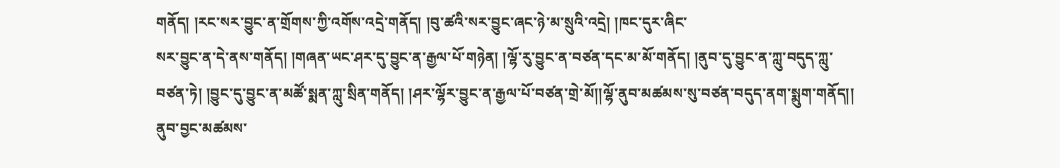གནོད། །རང་སར་བྱུང་ན་གྲོགས་ཀྱི་འགོས་འདྲེ་གནོད། །བུ་ཚའི་སར་བྱུང་ཞང་ཉེ་མ་སྲུའི་འདྲེ། །ཁང་དུར་ཞིང་
སར་བྱུང་ན་དེ་ནས་གནོད། །གཞན་ཡང་ཤར་དུ་བྱུང་ན་རྒྱལ་པོ་གཉེན། །ལྷོ་རུ་བྱུང་ན་བཙན་དང་མ་མོ་གནོད། །ནུབ་དུ་བྱུང་ན་ཀླུ་བདུད་ཀླུ་
བཙན་ཏེ། །བྱུང་དུ་བྱུང་ན་མཚོ་སྨན་ཀླུ་སྲིན་གནོད། །ཤར་ལྷོར་བྱུང་ན་རྒྱལ་པོ་བཙན་གྲེ་མོ།།ལྷོ་ནུབ་མཚམས་སུ་བཙན་བདུད་ནག་སྨུག་གནོད།།
ནུབ་བྱང་མཚམས་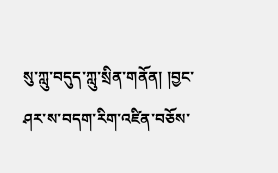སུ་ཀླུ་བདུད་ཀླུ་སྲིན་གནོན། །བྱང་ཤར་ས་བདག་རིག་འཛིན་བཅོས་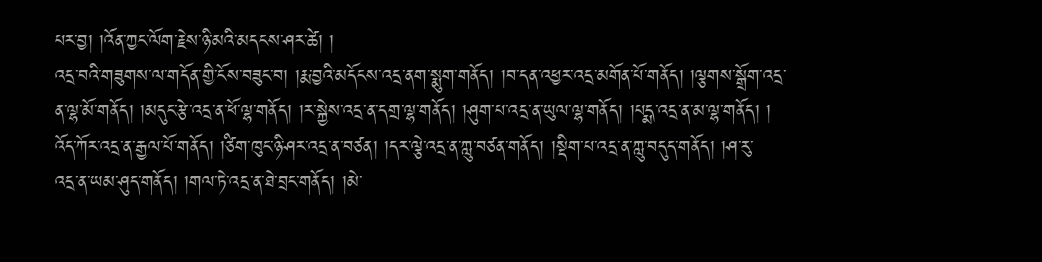པར་བྱ། །འོན་ཀྱང་ལོག་རྗེས་ཉི་མའི་མདངས་ཤར་ཚེ། །
འདྲ་བའི་གཟུགས་ལ་གདོན་གྱི་ངོས་བཟུང་བ། །རྨ་བྱའི་མདོངས་འདྲ་ནག་སྨུག་གནོད། །བ་དན་འཕྱར་འདྲ་མགོན་པོ་གནོད། །ལྕགས་སྒྲོག་འདྲ་
ན་ལྷ་མོ་གནོད། །མདུང་རྩེ་འདྲ་ན་ཕོ་ལྷ་གནོད། །ར་སྐྱེས་འདྲ་ན་དགྲ་ལྷ་གནོད། །ཤུག་པ་འདྲ་ན་ཡུལ་ལྷ་གནོད། །པདྨ་འདྲ་ན་མ་ལྷ་གནོད། །
འོད་ཀོར་འདྲ་ན་རྒྱལ་པོ་གནོད། །ཙིག་ཁུང་ཉི་ཤར་འདྲ་ན་བཙན། །དར་ལྕེ་འདྲ་ན་ཀླུ་བཙན་གནོད། །སྡིག་པ་འདྲ་ན་ཀླུ་བདུད་གནོད། །ཤ་རུ་
འདྲ་ན་ཡམ་ཤུད་གནོད། །གལ་ཏེ་འདྲ་ན་ཐེ་བྲང་གནོད། །མེ་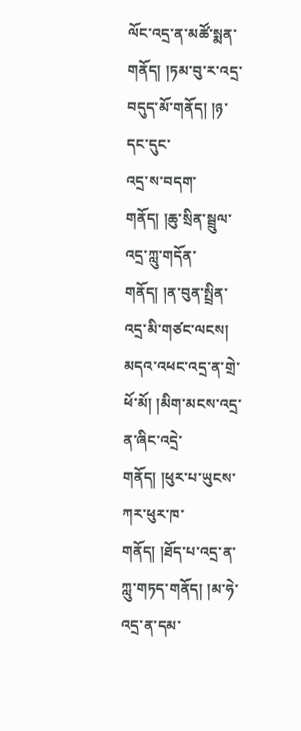ལོང་འདྲ་ན་མཚོ་སྨན་གནོད། །ཏམ་བུ་ར་འདྲ་བདུད་མོ་གནོད། །ཉ་དང་དུང་
འདྲ་ས་བདག་གནོད། །ཆུ་སྲིན་སྦྲུལ་འདྲ་ཀླུ་གདོན་གནོད། །ན་བུན་སྤྲིན་འདྲ་མི་གཙང་ལངས། མདའ་འཕང་འདྲ་ན་གྲེ་ཕོ་མོ། །མིག་མངས་འདྲ་
ན་ཞིང་འདྲེ་གནོད། །ཕུར་པ་ཡུངས་ཀར་ཕུར་ཁ་གནོད། །ཐོད་པ་འདྲ་ན་ཀླུ་གཏད་གནོད། །མ་ཧེ་འདྲ་ན་དམ་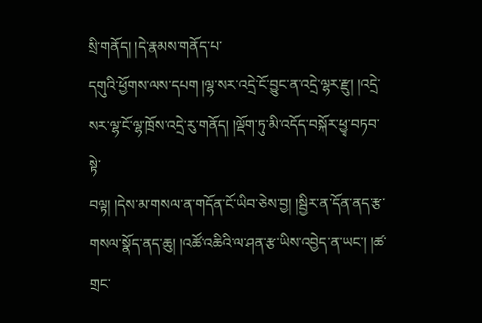སྲི་གནོད། །དེ་རྣམས་གནོད་པ་
དགུའི་ཕྱོགས་ལས་དཔག །ལྷ་སར་འདྲེ་ངོ་བྱུང་ན་འདྲེ་ལྷར་རྫུ། །འདྲེ་སར་ལྷ་ངོ་ལྷ་ཁྲོས་འདྲེ་རུ་གནོད། །ལྡོག་ཏུ་མི་འདོད་བསྐོར་ཕྱྭ་བཏབ་སྟེ་
བལྟ། །དེས་མ་གསལ་ན་གདོན་ངོ་ཡིབ་ཅེས་བྱ། །སྦྱིར་ན་དོན་ནད་རྩ་གསལ་སྣོད་ནད་ཆུ། །འཚོ་འཆིའི་ལ་ཤན་རྩ་ཡིས་འབྱེད་ན་ཡང་། །ཚ་གྲང་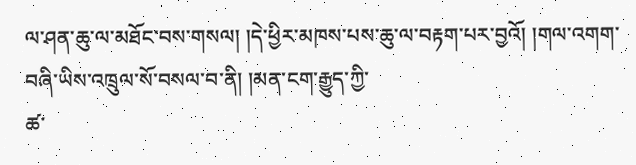ལ་ཤན་ཆུ་ལ་མཐོང་བས་གསལ། །དེ་ཕྱིར་མཁས་པས་ཆུ་ལ་བརྟག་པར་བྱའོ། །གལ་འགག་བཞི་ཡིས་འཁྲུལ་སོ་བསལ་བ་ནི། །མན་ངག་རྒྱུད་ཀྱི་
ཚ་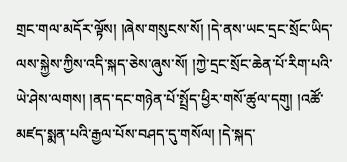གྲང་གལ་མདོར་ལྟོས། །ཞེས་གསུངས་སོ། །དེ་ནས་ཡང་དྲང་སྲོང་ཡིད་ལས་སྐྱེས་ཀྱིས་འདི་སྐད་ཅེས་ཞུས་སོ། །ཀྱེ་དྲང་སྲོང་ཆེན་པོ་རིག་པའི་
ཡེ་ཤེས་ལགས། །ནད་དང་གཉེན་པོ་སྤྲོད་ཕྱིར་གསོ་ཚུལ་དགུ། །འཚོ་མཛད་སྨན་པའི་རྒྱལ་པོས་བཤད་དུ་གསོལ། །དེ་སྐད་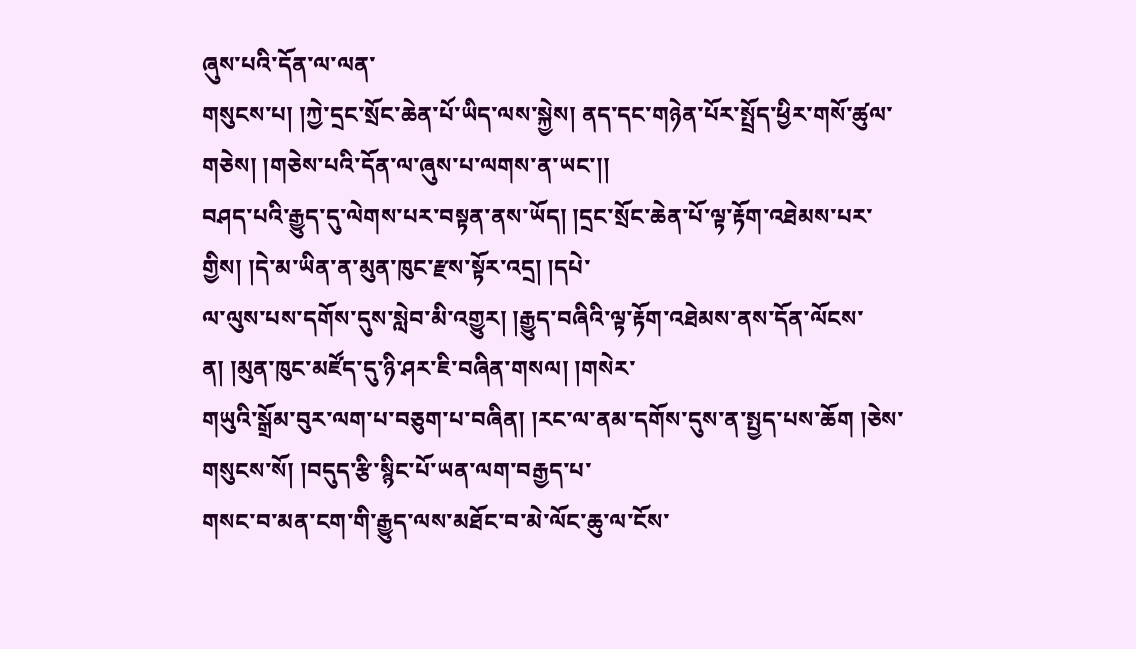ཞུས་པའི་དོན་ལ་ལན་
གསུངས་པ། །ཀྱེ་དྲང་སྲོང་ཆེན་པོ་ཡིད་ལས་སྐྱེས། ནད་དང་གཉེན་པོར་སྤྲོད་ཕྱིར་གསོ་ཚུལ་གཅེས། །གཅེས་པའི་དོན་ལ་ཞུས་པ་ལགས་ན་ཡང་།།
བཤད་པའི་རྒྱུད་དུ་ལེགས་པར་བསྟན་ནས་ཡོད། །དྲང་སྲོང་ཆེན་པོ་ལྟ་རྟོག་འཐེམས་པར་གྱིས། །དེ་མ་ཡིན་ན་མུན་ཁུང་རྫས་སྟོར་འདྲ། །དཔེ་
ལ་ལུས་པས་དགོས་དུས་སླེབ་མི་འགྱུར། །རྒྱུད་བཞིའི་ལྟ་རྟོག་འཐེམས་ནས་དོན་ལོངས་ན། །མུན་ཁུང་མཛོད་དུ་ཉི་ཤར་ཇི་བཞིན་གསལ། །གསེར་
གཡུའི་སྒྲོམ་བུར་ལག་པ་བཅུག་པ་བཞིན། །རང་ལ་ནམ་དགོས་དུས་ན་སྤྱད་པས་ཆོག །ཅེས་གསུངས་སོ། །བདུད་རྩི་སྙིང་པོ་ཡན་ལག་བརྒྱད་པ་
གསང་བ་མན་ངག་གི་རྒྱུད་ལས་མཐོང་བ་མེ་ལོང་ཆུ་ལ་ངོས་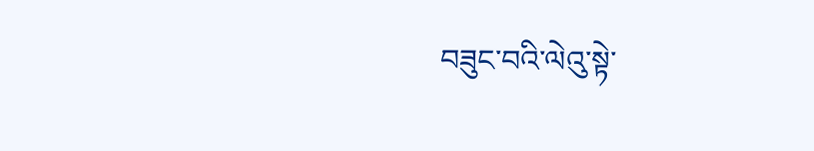བཟུང་བའི་ལེའུ་སྟེ་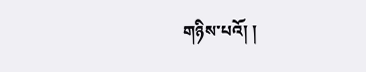གཉིས་པའོ། །